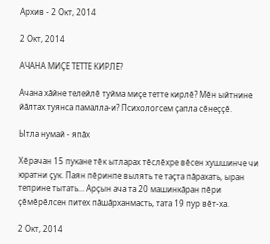Архив - 2 Окт, 2014

2 Окт, 2014

АЧАНА МИÇЕ ТЕТТЕ КИРЛĔ?

Ачана хăйне телейлĕ туйма миçе тетте кирлĕ? Мĕн ыйтнине йăлтах туянса памалла-и? Психологсем çапла сĕнеççĕ.

Ытла нумай - япăх

Хĕрачан 15 пукане тĕк ытларах тĕслĕхре вĕсен хушшинче чи юратни çук. Паян пĕринпе вылять те таçта пăрахать, ыран теприне тытать... Арçын ача та 20 машинкăран пĕри çĕмĕрĕлсен питех пăшăрханмасть, тата 19 пур вĕт-ха.

2 Окт, 2014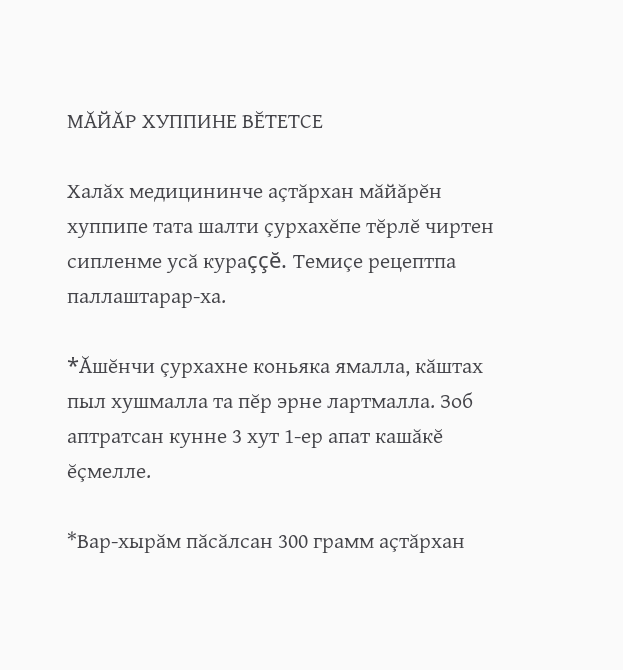МĂЙĂР ХУППИНЕ ВĔТЕТСЕ

Халăх медицининче аçтăрхан мăйăрĕн хуппипе тата шалти çурхахĕпе тĕрлĕ чиртен сипленме усă кураççĕ. Темиçе рецептпа паллаштарар-ха.

*Ăшĕнчи çурхахне коньяка ямалла, кăштах пыл хушмалла та пĕр эрне лартмалла. Зоб аптратсан кунне 3 хут 1-ер апат кашăкĕ ĕçмелле.

*Вар-хырăм пăсăлсан 300 грамм аçтăрхан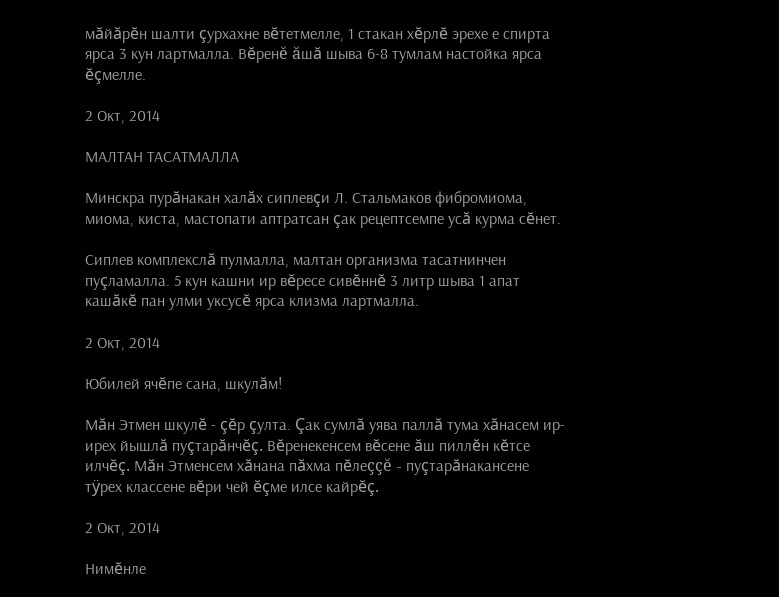мăйăрĕн шалти çурхахне вĕтетмелле, 1 стакан хĕрлĕ эрехе е спирта ярса 3 кун лартмалла. Вĕренĕ ăшă шыва 6-8 тумлам настойка ярса ĕçмелле.

2 Окт, 2014

МАЛТАН ТАСАТМАЛЛА

Минскра пурăнакан халăх сиплевçи Л. Стальмаков фибромиома, миома, киста, мастопати аптратсан çак рецептсемпе усă курма сĕнет.

Сиплев комплекслă пулмалла, малтан организма тасатнинчен пуçламалла. 5 кун кашни ир вĕресе сивĕннĕ 3 литр шыва 1 апат кашăкĕ пан улми уксусĕ ярса клизма лартмалла.

2 Окт, 2014

Юбилей ячĕпе сана, шкулăм!

Мăн Этмен шкулĕ - çĕр çулта. Çак сумлă уява паллă тума хăнасем ир-ирех йышлă пуçтарăнчĕç. Вĕренекенсем вĕсене ăш пиллĕн кĕтсе илчĕç. Мăн Этменсем хăнана пăхма пĕлеççĕ - пуçтарăнакансене тÿрех классене вĕри чей ĕçме илсе кайрĕç.

2 Окт, 2014

Нимĕнле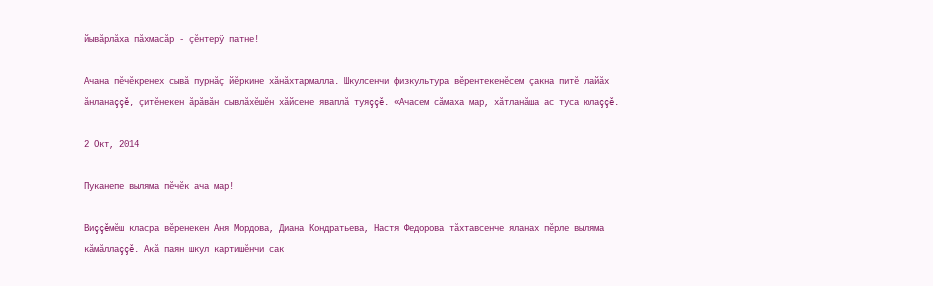йывăрлăха пăхмасăр - çĕнтерÿ патне!

Ачана пĕчĕкренех сывă пурнăç йĕркине хăнăхтармалла. Шкулсенчи физкультура вĕрентекенĕсем çакна питĕ лайăх ăнланаççĕ, çитĕнекен ăрăвăн сывлăхĕшĕн хăйсене яваплă туяççĕ. «Ачасем сăмаха мар, хăтланăша ас туса юлаççĕ.

2 Окт, 2014

Пуканепе выляма пĕчĕк ача мар!

Виççĕмĕш класра вĕренекен Аня Мордова, Диана Кондратьева, Настя Федорова тăхтавсенче яланах пĕрле выляма кăмăллаççĕ. Акă паян шкул картишĕнчи сак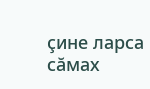çине ларса сăмах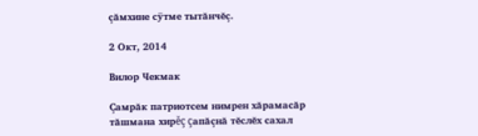çăмхине сÿтме тытăнчĕç.

2 Окт, 2014

Вилор Чекмак

Çамрăк патриотсем нимрен хăрамасăр тăшмана хирĕç çапăçнă тĕслĕх сахал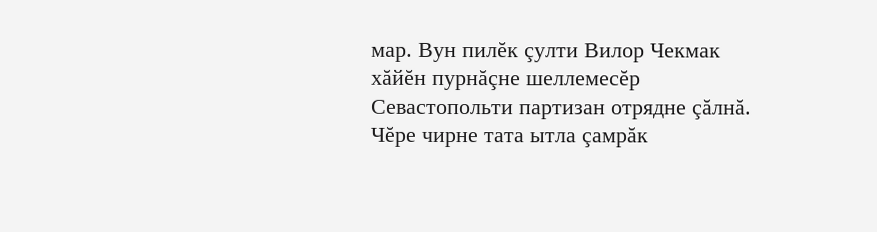мар. Вун пилĕк çулти Вилор Чекмак хăйĕн пурнăçне шеллемесĕр Севастопольти партизан отрядне çăлнă. Чĕре чирне тата ытла çамрăк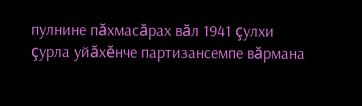пулнине пăхмасăрах вăл 1941 çулхи çурла уйăхĕнче партизансемпе вăрмана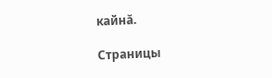кайнă.

Страницы